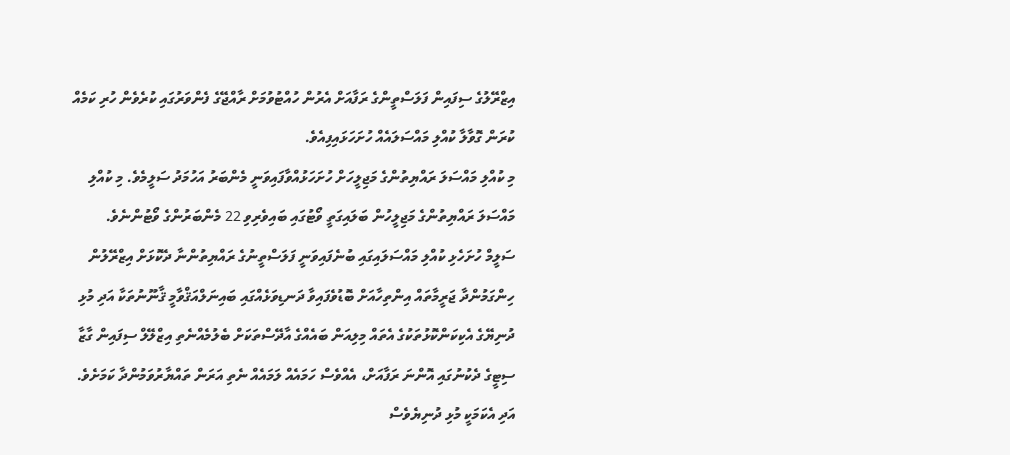އިޒްރޭލުގެ ސިފައިން ފަލަސްތީންގެ ރަފާއަށް އެރުން ހުއްޓުވުމަށް ރާއްޖޭގެ ފެންވަރުގައި ކުރެވެން ހުރި ކަމެއް ކުރަން ގޮވާލާ ކުއްލި މައްސަލައެއް ހުށަހަޅައިފިއެވެ.
މި ކުއްލި މައްސަލަ ރައްޔިތުންގެ މަޖިލީހަށް ހުށަހަޅުއްވާފައިވަނީ މެންބަރު އަހުމަދު ސަލީމެވެ. މި ކުއްލި މައްސަލަ ރައްޔިތުންގެ މަޖިލީހުން ބަލައިގަތީ ވޯޓުގައި ބައިވެރިވި 22 މެންބަރުންގެ ވޯޓުންނެވެ.
ސަލީމް ހުށަހެޅި ކުއްލި މައްސަލައިގައި ބުނެފައިވަނީ ފަލަސްތީނުގެ ރައްޔިތުންނާ ދެކޮޅަށް އިޒްރޭލުން ހިންގަމުންދާ ޖަރީމާތައް އިންތިހާއަށް ބޮޑުވެފައިވާ ދަނޑިވަޅެއްގައި ބައިނަލްއަޤްވާމީ ޤާނޫނުތަކާ އަދި މުޅި ދުނިޔޭގެ އެކިކަންކޮޅުތަކުގެ އެތައް މިލިއަން ބައެއްގެ އާދޭސްތަކަށް ބެލުމެއްނެތި އިޒްލޭލް ސިފައިން ގާޒާ ސިޓީގެ ދެކުނުގައި އޮންނަ ރަފާއަށް، އެއްވެސް ހަމައެއް ލަމައެއް ނެތި އަރަން ތައްޔާރުވަމުންދާ ކަމަށެވެ. އަދި އެކަމަކީ މުޅި ދުނިޔެވެސް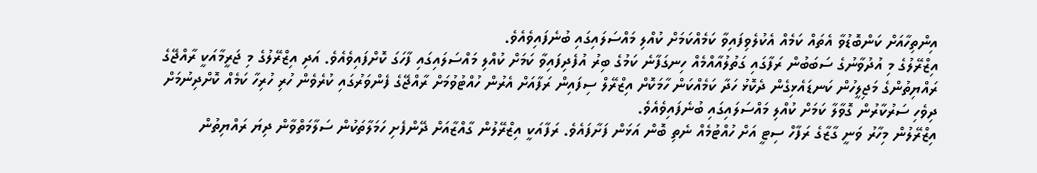އިންތިހާއަށް ކަންބޮޑުވާ އެތައް ކަމެއް އެކުލެވިފައިވާ ކަމެއްކަމަށް ކުއްލި މައްސަލައިގައި ބުނެފައިވެއެވެ.
އިޒްރޭލުގެ މި އުދުވާނުގެ ސަބަބުން ރަފާގައި ގަތުލުއާއްމެއް ހިނގަފާނެ ކަމުގެ ބިރު އުފެދިފައިވާ ކަމަށް ކުއްލި މައްސަލައިގައި ފާހަގަ ކޮށްފައިވެއެވެ. އަދި އިޒްރޭލުގެ މި ޖަރީމާއަކީ ރާއްޖޭގެ ރައްޔިތުންގެ މަޖިލީހުން ކަނޑައެޅިގެން ދެކޮޅު ހަދާ ކަމެއްކަން ހާމަކޮށް އިޒްރޭލް ސިފައިން ރަފާއަށް އެރުން ހުއްޓުވުމަށް ރާއްޖޭގެ ފެންވަރުގައި ކުރެވެން ހުރި ހުރިހާ ކަމެއް ކޮށްދިނުމަށް ދިވެހި ސަރުކާރުން ގޮވާލާ ކަމަށް ކުއްލި މައްސަލައިގައި ބުނެފައިވެއެވެ.
އިޒްރޭލުން މިހާރު ވަނީ ގާޒާގެ ރަފާހް ސިޓީ އަށް ހުއްޓުމެއް ނެތި ބޮން އަޅަން ފަށާފައެވެ. ރަފާއަކީ އިޒްރޭލުން ގާއްޒާއަށް ދޭންފެށި ހަމަލާތަކުން ސަލާމަތްވާން ދިޔަ ރައްޔިތުން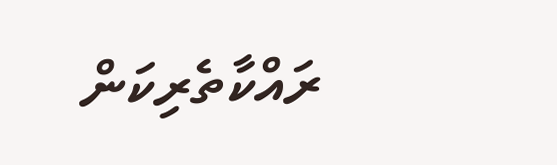ރައްކާތެރިކަން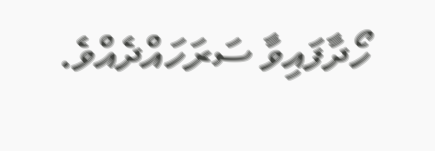ހޯދާފައިވާ ސަރަހައްދެއްވެ.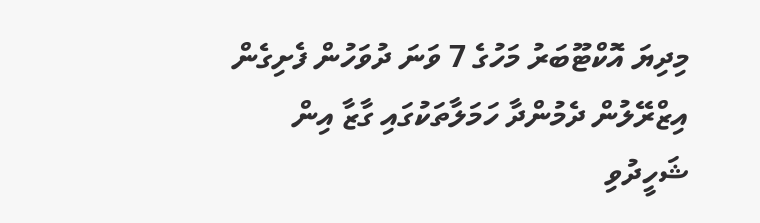މިދިޔަ އޮކްޓޫބަރު މަހުގެ 7 ވަނަ ދުވަހުން ފެށިގެން އިޒްރޭލުން ދެމުންދާ ހަމަލާތަކުގައި ގާޒާ އިން ޝަހީދުވި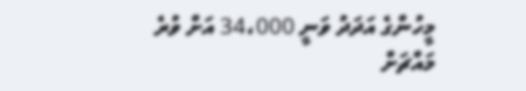މީހުންގެ އަދަދު ވަނީ 34،000 އަށް ވުރެ މައްޗަށް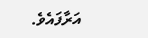އަރާފައެވެ.